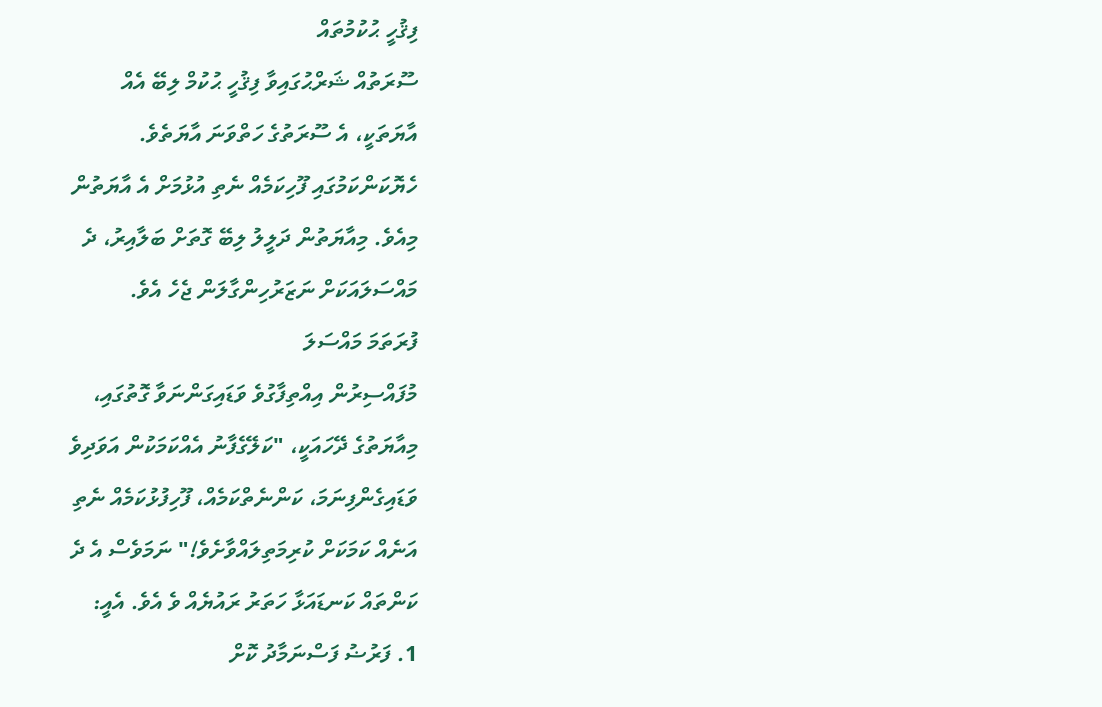ފިޤުހީ ޙުކުމުތައް
ސޫރަތުއް ޝަރްޙުގައިވާ ފިޤުހީ ޙުކުމް ލިބޭ އެއް
އާޔަތަކީ، އެ ސޫރަތުގެ ހަތްވަނަ އާޔަތެވެ.
ހެޔޮކަންކަމުގައި ފޫހިކަމެއް ނެތި އުޅުމަށް އެ އާޔަތުން
މިއެވެ. މިއާޔަތުން ދަލީލު ލިބޭ ގޮތަށް ބަލާއިރު، ދެ
މައްސަލައަކަށް ނަޒަރުހިންގާލަން ޖެހެ އެވެ.
ފުރަތަމަ މައްސަލަ
މުފައްސިރުން އިއްތިފާގުވެ ވަޑައިގަންނަވާ ގޮތުގައި،
މިއާޔަތުގެ ދޭހައަކީ، "ކަލޭގެފާނު އެއްކަމަކުން އަވަދިވެ
ވަޑައިގެންފިނަމަ، ކަންނެތްކަމެއް، ފޫހިފުޅުކަމެއް ނެތި
އަނެއް ކަމަކަށް ކުރިމަތިލައްވާށެވެ!" ނަމަވެސް އެ ދެ
ކަންތައް ކަނޑައަޅާ ހަތަރު ރައުޔެއް ވެ އެވެ. އެއީ:
1. ފަރުޟު ފަސްނަމާދު ކޮށް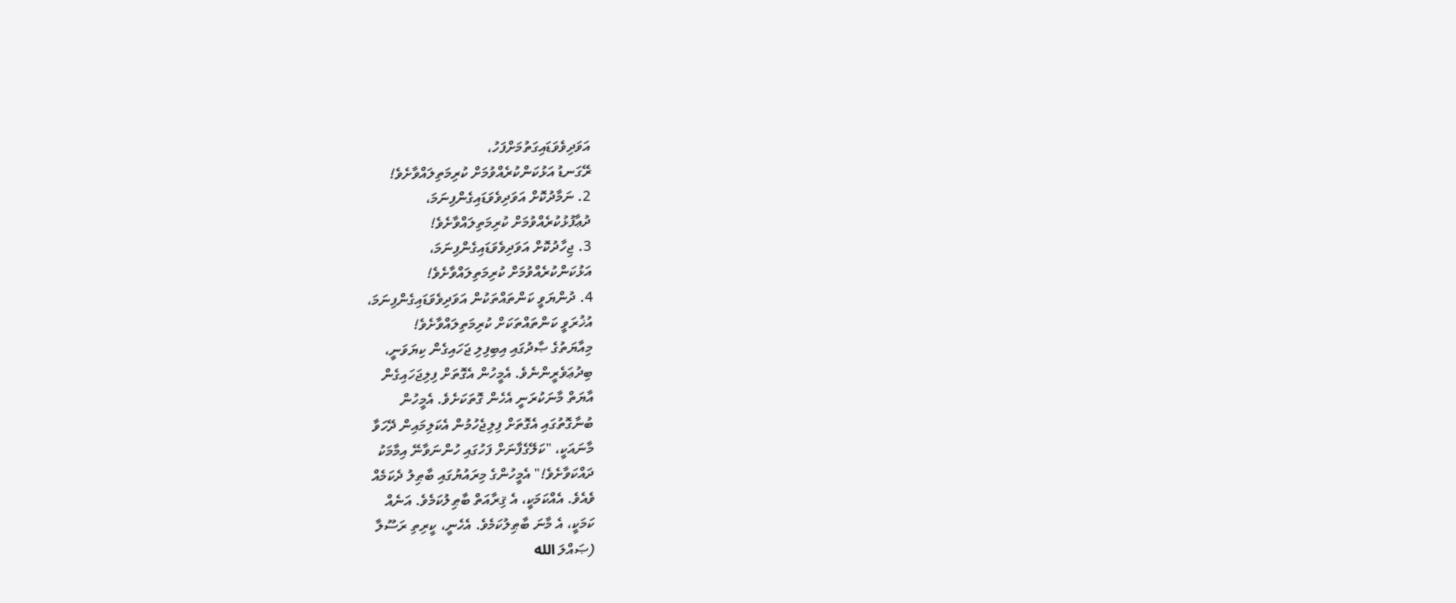އަވަދިވެވަޑައިގަތުމަށްފަހު،
ރޭގަނޑު އަޅުކަންކުރެއްވުމަށް ކުރިމަތިލައްވާށެވެ!
2. ނަމާދުކޮށް އަވަދިވެވަޑައިގެންފިނަމަ،
ދުޢާފުޅުކުރެއްވުމަށް ކުރިމަތިލައްވާށެވެ!
3. ޖިހާދުކޮށް އަވަދިވެވަޑައިގެންފިނަމަ،
އަޅުކަންކުރެއްވުމަށް ކުރިމަތިލައްވާށެވެ!
4. ދުންޔަވީ ކަންތައްތަކުން އަވަދިވެވަޑައިގެންފިނަމަ،
އުޚުރަވީ ކަންތައްތަކަށް ކުރިމަތިލައްވާށެވެ!
މިއާޔަތުގެ ޞާދުގައި އިބިފިލި ޖަހައިގެން ކިޔަވަނީ،
ބިދުޢަވެރީންނެވެ. އެމީހުން އެގޮތަށް ފިލިޖަހައިގެން
އާޔަތް މާނަކުރަނީ އެހެން ގޮތަކަށެވެ. އެމީހުން
ބުނާގޮތުގައި އެގޮތަށް ފިލިޖެހުމުން އެކަލިމައިން ދޭހަވާ
މާނައަކީ، "ކަލޭގެފާނަށް ފަހުގައި ހުންނަވާނޭ އިމާމަކު
ދައްކަވާށެވެ!" އެމީހުންގެ މިރައުޔުގައި ބާޠިލު ދެކަމެއް
ވެއެވެ. އެއްކަމަކީ، އެ ޤިރާއަތް ބާޠިލުކަމެވެ. އަނެއް
ކަމަކީ، އެ މާނަ ބާޠިލުކަމެވެ. އެހެނީ، ކީރިތި ރަސޫލާ
(ޞައްލަ الله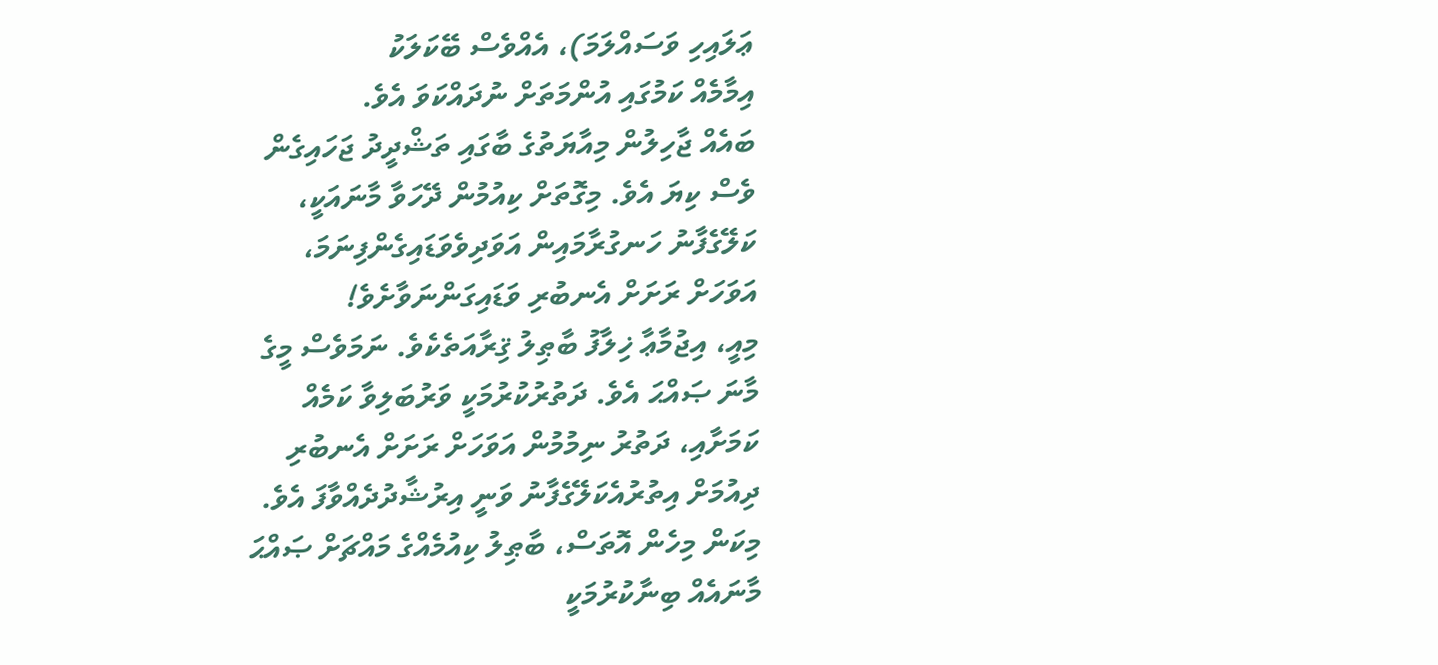ޢަލައިހި ވަސައްލަމަ)، އެއްވެސް ބޭކަލަކު
އިމާމެއް ކަމުގައި އުންމަތަށް ނުދައްކަވަ އެވެ.
ބައެއް ޖާހިލުން މިއާޔަތުގެ ބާގައި ތަޝްދީދު ޖަހައިގެން
ވެސް ކިޔަ އެވެ. މިގޮތަށް ކިއުމުން ދޭހަވާ މާނައަކީ،
ކަލޭގެފާނު ހަނގުރާމައިން އަވަދިވެވަޑައިގެންފިނަމަ،
އަވަހަށް ރަށަށް އެނބުރި ވަޑައިގަންނަވާށެވެ!
މިއީ، އިޖުމާޢާ ޚިލާފު ބާޠިލު ޤިރާއަތެކެވެ. ނަމަވެސް މީގެ
މާނަ ޞައްޙަ އެވެ. ދަތުރުކުރުމަކީ ވަރުބަލިވާ ކަމެއް
ކަމަށާއި، ދަތުރު ނިމުމުން އަވަހަށް ރަށަށް އެނބުރި
ދިއުމަށް އިތުރުއެކަލޭގެފާނު ވަނީ އިރުޝާދުދެއްވާފަ އެވެ.
މިކަން މިހެން އޮތަސް، ބާޠިލު ކިއުމެއްގެ މައްޗަށް ޞައްޙަ
މާނައެއް ބިނާކުރުމަކީ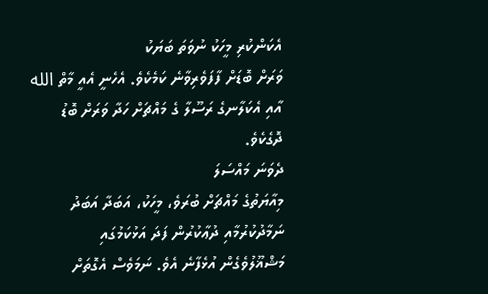އެކަންކުރި މީހަކު ނުވަތަ ބަޔަކު
ވަރަށް ބޮޑަށް ފާފަވެރިވާނެ ކަމެކެވެ. އެހެނީ އެއީ މާތް الله
އާއި އެކަލާނގެ ރަސޫލާ ގެ މައްޗަށް ހަދާ ވަރަށް ބޮޑު
ދޮގެކެވެ.
ދެވަނަ މައްސަލަ
މިއާޔަތުގެ މައްޗަށް ބުރަވެ، މީހަކު، އަބަދާ އަބަދު
ނަމާދުކުރުމާއި ދުޢާކުރުން ފަދަ އަޅުކަމުގައި
މަޝްޣޫލުވެގެން އުޅެފާނެ އެވެ. ނަމަވެސް އެގޮތަށް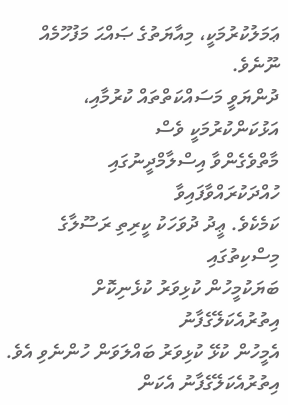ޢަމަލުކުރުމަކީ، މިއާޔަތުގެ ޞައްޙަ މަފުހޫމެއް ނޫނެވެ.
ދުންޔަވީ މަސައްކަތްތައް ކުރުމާއި، އަޅުކަންކުރުމަކީ ވެސް
މާތްވެގެންވާ އިސްލާމްދީނުގައި ހުއްދަކުރައްވާފައިވާ
ކަމެކެވެ. ޢީދު ދުވަހަކު ކީރިތި ރަސޫލާގެ މިސްކިތުގައި
ބަޔަކުމީހުން ކުޅިވަރު ކުޅެނިކޮށް އިތުރުއެކަލޭގެފާނު
އެމީހުން ކުޅޭ ކުޅިވަރު ބައްލަވަން ހުންނެވި އެވެ.
އިތުރުއެކަލޭގެފާނު އެކަން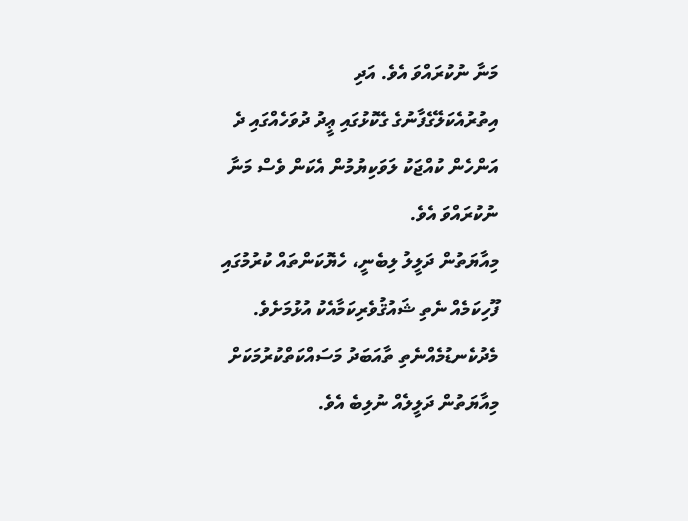މަނާ ނުކުރައްވަ އެވެ. އަދި
އިތުރުއެކަލޭގެފާނުގެ ގެކޮޅުގައި ޢީދު ދުވަހެއްގައި ދެ
އަންހެން ކުއްޖަކު ލަވަކިޔުމުން އެކަން ވެސް މަނާ
ނުކުރައްވަ އެވެ.
މިއާޔަތުން ދަލީލު ލިބެނީ، ހެޔޮކަންތައް ކުރުމުގައި
ފޫހިކަމެއް ނެތި ޝައުޤުވެރިކަމާއެކު އުޅުމަށެވެ.
މެދުކެނޑުމެއްނެތި ތާއަބަދު މަސައްކަތްކުރުމަކަށް
މިއާޔަތުން ދަލީލެއް ނުލިބެ އެވެ.